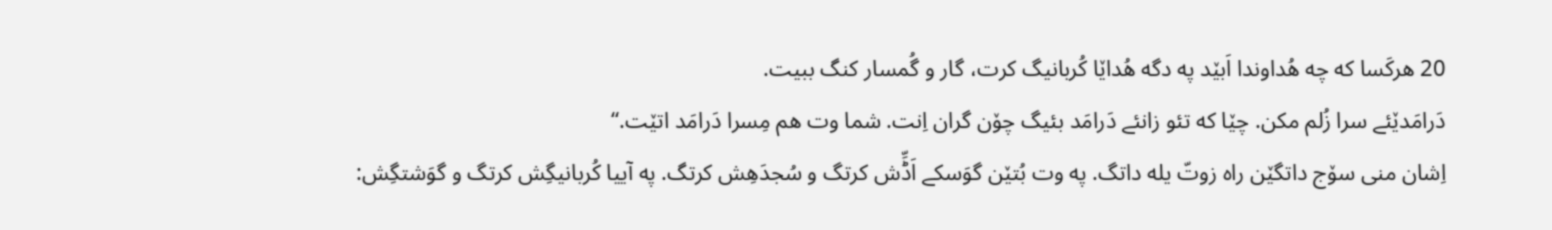20 هرکَسا که چه هُداوندا اَبێد په دگه هُداێا کُربانیگ کرت، گار و گُمسار کنگ ببیت.
دَرامَدێئے سرا زُلم مکن. چێا که تئو زانئے دَرامَد بئیگ چۆن گران اِنت. شما وت هم مِسرا دَرامَد اتێت.“
اِشان منی سۆج داتگێن راه زوتّ یله داتگ. په وت بُتێن گوَسکے اَڈِّش کرتگ و سُجدَهِش کرتگ. په آییا کُربانیگِش کرتگ و گوَشتگِش: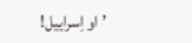’او اِسراییل!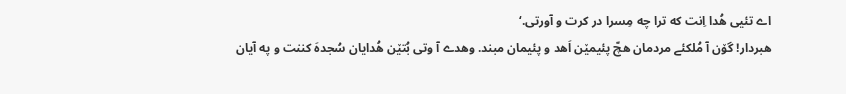اے تئیی هُدا اِنت که ترا چه مِسرا در کرت و آورتی.‘
هبردار! گۆن آ مُلکئے مردمان هچّ پئیمێن اَهد و پئیمان مبند. وهدے آ وتی بُتێن هُدایان سُجدهَ کننت و په آیان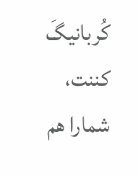کُربانیگَ کننت، شمارا هم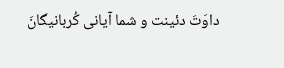داوَتَ دئینت و شما آیانی کُربانیگانَ